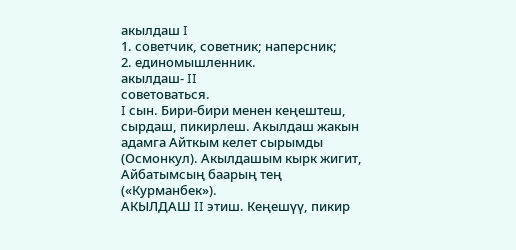акылдаш I
1. советчик, советник; наперсник;
2. единомышленник.
акылдаш- II
советоваться.
I сын. Бири-бири менен кеңештеш, сырдаш, пикирлеш. Акылдаш жакын адамга Айткым келет сырымды (Осмонкул). Акылдашым кырк жигит, Айбатымсың баарың тең («Курманбек»).
АКЫЛДАШ II этиш. Кеңешүү, пикир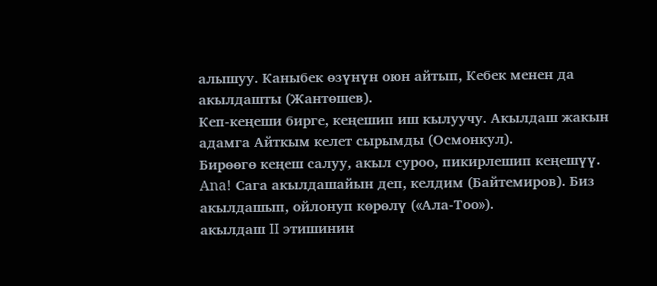алышуу. Каныбек өзүнүн оюн айтып, Кебек менен да акылдашты (Жантөшев).
Кеп-кеңеши бирге, кеңешип иш кылуучу. Акылдаш жакын адамга Айткым келет сырымды (Осмонкул).
Бирөөгө кеңеш салуу, акыл суроо, пикирлешип кеңешүү. Ana! Сага акылдашайын деп, келдим (Байтемиров). Биз акылдашып, ойлонуп көрөлү («Ала-Тоо»).
акылдаш II этишинин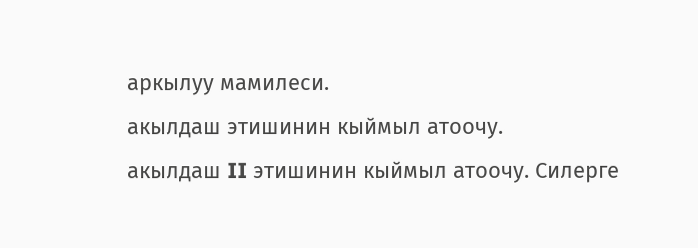аркылуу мамилеси.
акылдаш этишинин кыймыл атоочу.
акылдаш II этишинин кыймыл атоочу. Силерге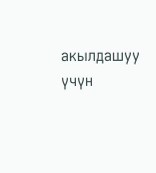акылдашуу үчүн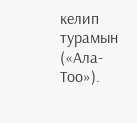келип турамын («Ала-Тоо»).